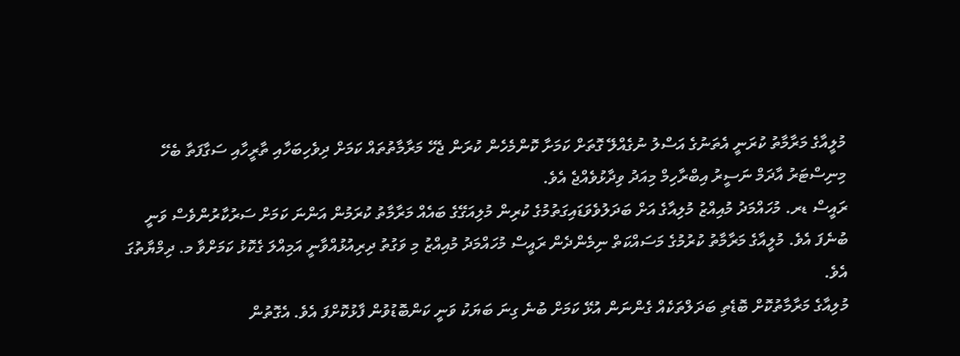މުލީއާގެ މަރާމާތު ކުރަނީ އެތަނުގެ އަސްލު ނުގެއްލޭ ގޮތަށް ކަމަށާ ކޮންމެހެން ކުރަން ޖެހޭ މަރާމާތުތައް ކަމަށް ދިވެހިބަހާއި ތާރީހާއި ސަގާފަތާ ބެހޭ މިނިސްޓަރު އާދަމް ނަސީރު އިބްރާހިމް މިއަދު ވިދާޅުވެއްޖެ އެވެ.
ރައީސް ޑރ. މުހައްމަދު މުއިއްޒު މުލިއާގެ އަށް ބަދަލުވެވަޑައިގަތުމުގެ ކުރިން މުލިއަގޭގެ ބައެއް މަރާމާތު ކުރަމުން އަންނަ ކަމަށް ސަރުކާރުންވެސް ވަނީ ބުނެފަ އެވެ. މުލީއާގެ މަރާމާތު ކުރުމުގެ މަސައްކަތް ނިމެންދެން ރައީސް މުހައްމަދު މުއިއްޒު މި ވަގުތު ދިރިއުޅުއްވާނީ އަމިއްލަ ގެކޮޅު ކަމަށްވާ މ. ދިމްޔާތުގަ އެވެ.
މުލިއާގެ މަރާމާތުކޮށް ބޮޑެތި ބަދަލްތަކެއް ގެންނަން އުޅޭ ކަމަށް ބުނެ ގިނަ ބަޔަކު ވަނީ ކަންބޮޑުވުން ފާޅުކޮށްފަ އެވެ. އެގޮތުން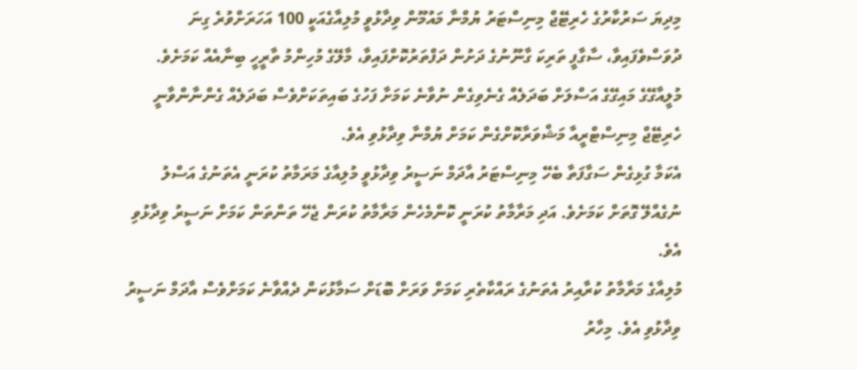މިދިޔަ ސަރުކާރުގެ ހެރިޓޭޖް މިނިސްޓަރު ޔުމްނާ މައުމޫން ވިދާޅުވީ މުލިއާގެއަކީ 100 އަހަރަށްވުރެ ގިނަ ދުވަސްވެފައިވާ، ސާގާފީ ތަރިކަ ގާނޫނުގެ ދަށުން ދަފްތަރުކޮށްފައިވާ، މާލޭގެ މުހިންމު ތާރީހީ ބިނާއެއް ކަމަށެވެ.
މުލީއާގޭގެ މައިގޭގެ އަސްލަށް ބަދަލެއް ގެނެވިގެން ނުވާނެ ކަމަށާ ފަހުގެ ބައިތަކަށްވެސް ބަދަލެއް ގެންނާންވާނީ ހެރިޓޭޖް މިނިސްޓްރީއާ މަޝްވަރާކޮށްގެން ކަމަށް ޔުމްނާ ވިދާޅުވި އެވެ.
އެކަމާ ގުޅިގެން ސަގާފަތާ ބެހޭ މިނިސްޓަރު އާދަމް ނަސީރު ވިދާޅުވީ މުލިއާގެ މަރަމާތު ކުރަނީ އެތަނުގެ އަސްލު ނުގެއްލޭ ގޮތަށް ކަމަށެވެ. އަދި މަރާމާތު ކުރަނީ ކޮންމެހެން މަރާމާތު ކުރަން ޖެހޭ ތަންތަން ކަމަށް ނަސީރު ވިދާޅުވި އެވެ.
މުލިއާގެ މަރާމާތު ކުރާއިރު އެތަނުގެ ރައްކާތެރި ކަމަށް ވަރަށް ބޮޑަށް ސަމާޅުކަން ދެއްވާނެ ކަމަށްވެސް އާދަމް ނަސީރު ވިދާޅުވި އެވެ. މިހާރު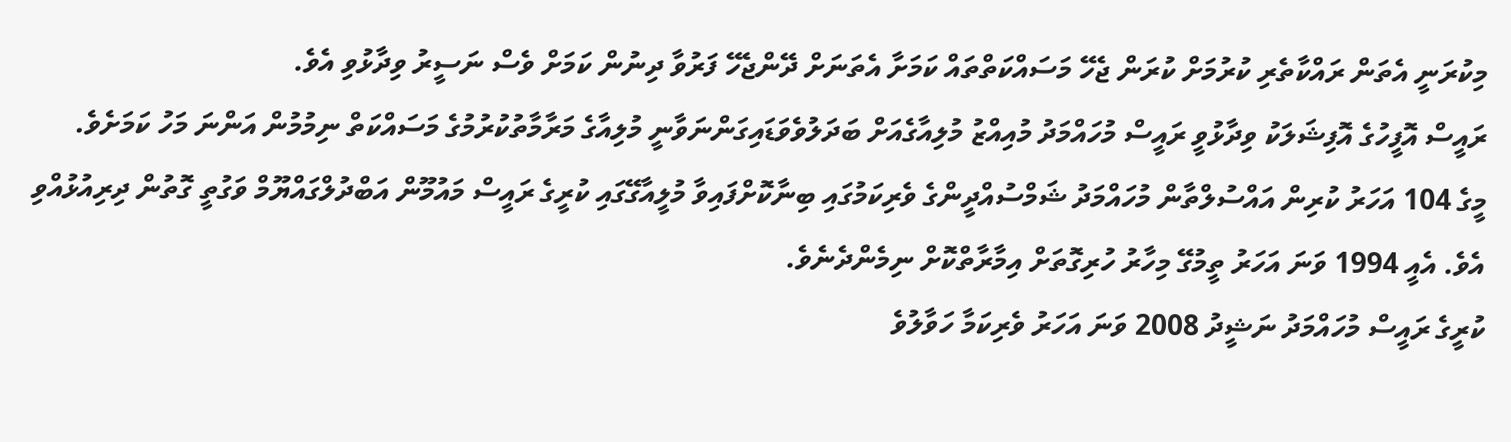މިކުރަނީ އެތަން ރައްކާތެރި ކުރުމަށް ކުރަން ޖެހޭ މަސައްކަތްތައް ކަމަށާ އެތަނަށް ދޭންޖެހޭ ފަރުވާ ދިނުން ކަމަށް ވެސް ނަސީރު ވިދާޅުވި އެވެ.
ރައީސް އޮފީހުގެ އޮފިޝަލަކު ވިދާޅުވީ ރައީސް މުހައްމަދު މުއިއްޒު މުލިއާގެއަށް ބަދަލުވެވަޑައިގަންނަވާނީ މުލިއާގެ މަރާމާތުކުރުމުގެ މަސައްކަތް ނިމުމުން އަންނަ މަހު ކަމަށެވެ.
މީގެ 104 އަހަރު ކުރިން އައްސުލްތާން މުހައްމަދު ޝަމްސުއްދީންގެ ވެރިކަމުގައި ބިނާކޮށްފައިވާ މުލީއާގޭގައި ކުރީގެ ރައީސް މައުމޫން އަބްދުލްގައްޔޫމް ވަގުތީ ގޮތުން ދިރިއުޅުއްވި އެވެ. އެއީ 1994 ވަނަ އަހަރު ތީމުގޭ މިހާރު ހުރިގޮތަށް އިމާރާތްކޮށް ނިމެންދެނެވެ.
ކުރީގެ ރައީސް މުހައްމަދު ނަޝީދު 2008 ވަނަ އަހަރު ވެރިކަމާ ހަވާލުވެ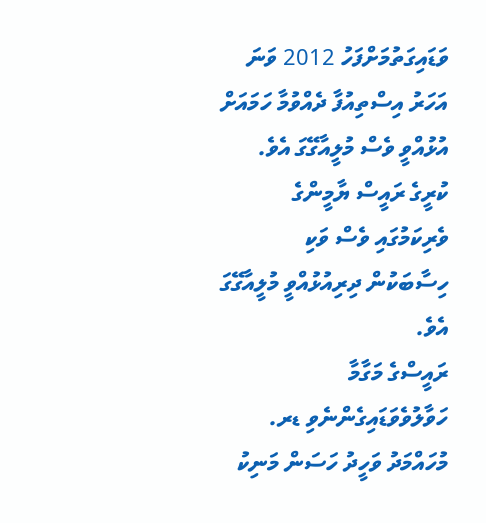ވަޑައިގަތުމަށްފަހު 2012 ވަނަ އަހަރު އިސްތިއުފާ ދެއްވުމާ ހަމައަށް އުޅުއްވީ ވެސް މުލީއާގޭގަ އެވެ. ކުރީގެ ރައީސް ޔާމީންގެ ވެރިކަމުގައި ވެސް ވަކި ހިސާބަކުން ދިރިއުޅުއްވީ މުލީއާގޭގަ އެވެ.
ރައީސްގެ މަގާމާ ހަވާލުވެވަޑައިގެންނެވި ޑރ. މުހައްމަދު ވަހީދު ހަސަން މަނިކު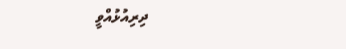ދިރިއުޅުއްވީ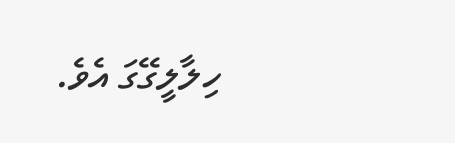ހިލާލީގޭގަ އެވެ.